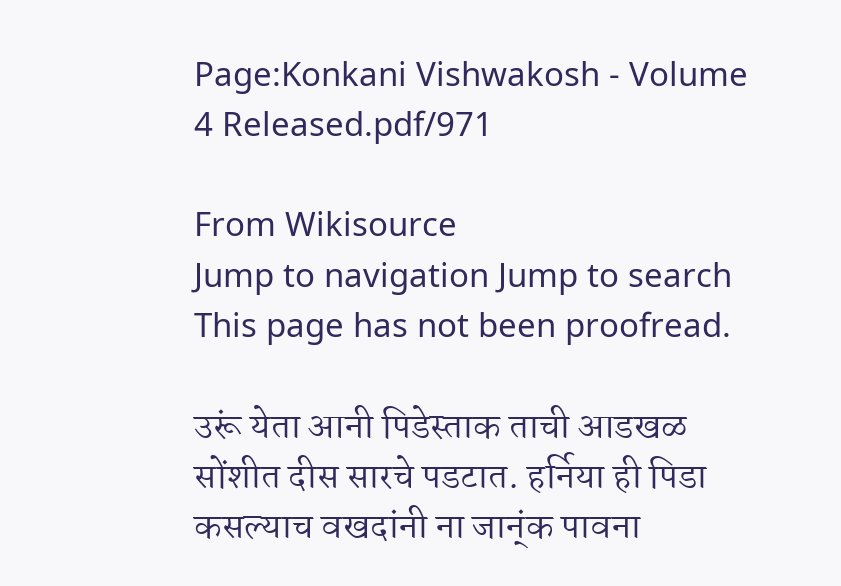Page:Konkani Vishwakosh - Volume 4 Released.pdf/971

From Wikisource
Jump to navigation Jump to search
This page has not been proofread.

उरूं येता आनी पिडेस्ताक ताची आडखळ सोंशीत दीस सारचे पडटात. हर्निया ही पिडा कसल्याच वखदांनी ना जान्ंक पावना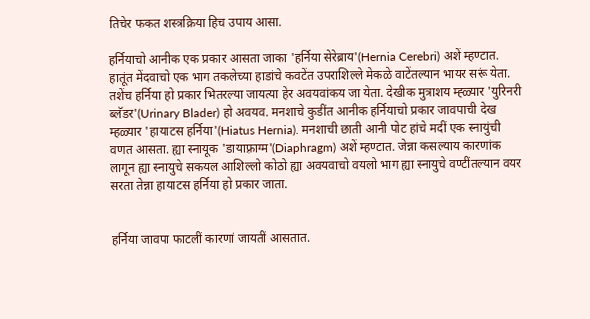तिचेर फकत शस्त्रक्रिया हिच उपाय आसा.

हर्नियाचो आनीक एक प्रकार आसता जाका 'हर्निया सेरेब्राय'(Hernia Cerebri) अशें म्हण्टात. हातूंत मेंदवाचो एक भाग तकलेच्या हाडांचे कवटेंत उपराशिल्ले मेकळे वाटेंतल्यान भायर सरूं येता. तशेंच हर्निया हो प्रकार भितरल्या जायत्या हेर अवयवांकय जा येता. देखीक मुत्राशय म्ह्ळ्यार 'युरिनरी ब्लॅडर'(Urinary Blader) हो अवयव. मनशाचे कुडींत आनीक हर्नियाचो प्रकार जावपाची देख म्हळ्यार 'हायाटस हर्निया'(Hiatus Hernia). मनशाची छाती आनी पोट हांचे मदीं एक स्नायुंची वणत आसता. ह्या स्नायूक 'डायाफ़्राग्म'(Diaphragm) अशें म्हण्टात. जेन्ना कसल्याय कारणांक लागून ह्या स्नायुचे सकयल आशिल्लो कोठो ह्या अवयवाचो वयलो भाग ह्या स्नायुचे वण्टींतल्यान वयर सरता तेन्ना हायाटस हर्निया हो प्रकार जाता.


हर्निया जावपा फाटलीं कारणां जायतीं आसतात.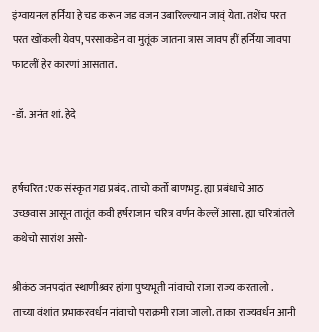इंग्वायनल हर्निया हे चड करून जड वजन उबारिल्ल्यान जाव्ं येता. तशेंच परत परत खोंकली येवप, परसाकडेन वा मुतूंक जातना त्रास जावप हीं हर्निया जावपा फाटलीं हेर कारणां आसतात.

-डॉ. अनंत शां. हेदे


हर्षचरित:एक संस्कृत गद्य प्रबंद. ताचो कर्तो बाणभट्ट. ह्या प्रबंधाचे आठ उच्छवास आसून तातूंत कवी हर्षराजान चरित्र वर्णन केल्लें आसा. ह्या चरित्रांतले कथेचो सारांश असो-

श्रीकंठ जनपदांत स्थाणीश्र्वर हांगा पुष्यभूती नांवाचो राजा राज्य करतालो . ताच्या वंशांत प्रभाकरवर्धन नांवाचो पराक्रमी राजा जालो. ताका राज्यवर्धन आनी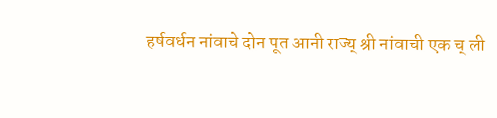हर्षवर्धन नांवाचे दोन पूत आनी राज्य् श्री नांवाची एक च् ली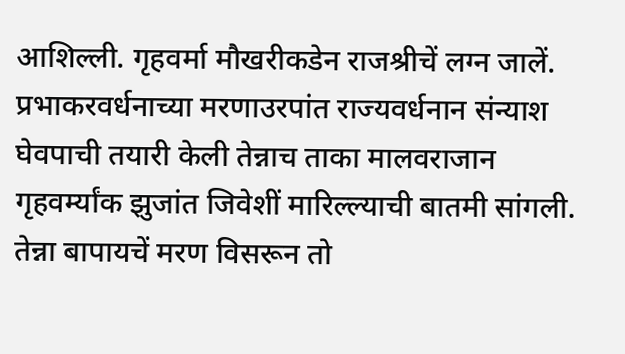आशिल्ली. गृहवर्मा मौखरीकडेन राजश्रीचें लग्न जालें. प्रभाकरवर्धनाच्या मरणाउरपांत राज्यवर्धनान संन्याश घेवपाची तयारी केली तेन्नाच ताका मालवराजान गृहवर्म्यांक झुजांत जिवेशीं मारिल्ल्याची बातमी सांगली. तेन्ना बापायचें मरण विसरून तो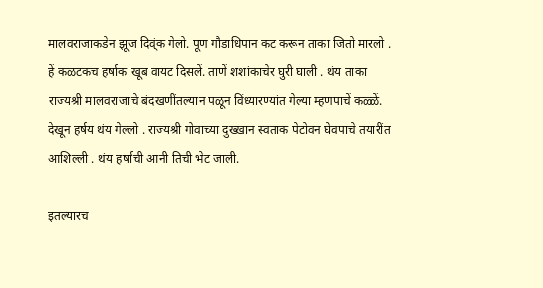मालवराजाकडेन झूज दिव्ंक गेलो. पूण गौडाधिपान कट करून ताका जितो मारलो . हें कळटकच हर्षाक खूब वायट दिसलें. ताणें शशांकाचेर घुरी घाली . थंय ताका राज्यश्री मालवराजाचे बंदखणींतल्यान पळून विंध्यारण्यांत गेल्या म्हणपाचें कळ्ळें. देखून हर्षय थंय गेल्लो . राज्यश्री गोवाच्या दुख्खान स्वताक पेटोवन घेवपाचे तयारींत आशिल्ली . थंय हर्षाची आनी तिची भेट जाली.

इतल्यारच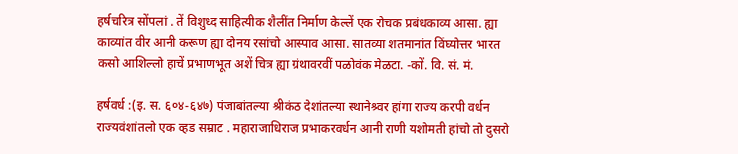हर्षचरित्र सोंपलां . तें विशुध्द साहित्यीक शैलींत निर्माण केल्लें एक रोचक प्रबंधकाव्य आसा. ह्या काव्यांत वीर आनी करूण ह्या दोनय रसांचो आस्पाव आसा. सातव्या शतमानांत विंघ्योत्तर भारत कसो आशिल्लो हाचें प्रभाणभूत अशें चित्र ह्या ग्रंथावरवीं पळोवंक मेळटा. -कों. वि. सं. मं.

हर्षवर्ध :(इ. स. ६०४-६४७) पंजाबांतल्या श्रीकंठ देशांतल्या स्थानेश्र्वर हांगा राज्य करपी वर्धन राज्यवंशांतलो एक व्हड सम्राट . महाराजाधिराज प्रभाकरवर्धन आनी राणी यशोमती हांचो तो दुसरो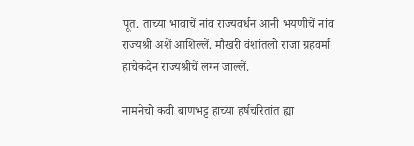पूत. ताच्या भावाचें नांव राज्यवर्धन आनी भयणीचें नांव राज्यश्री अशें आशिल्लें. मौखरी वंशांतलो राजा ग्रहवर्मा हाचेकदेन राज्यश्रीचें लग्न जाल्लें.

नामनेचो कवी बाणभट्ट हाच्या हर्षचरितांत ह्या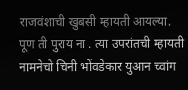राजवंशाची खुबसी म्हायती आयल्या. पूण ती पुराय ना . त्या उपरांतची म्हायती नामनेचो चिनी भोंवडेकार युआन च्वांग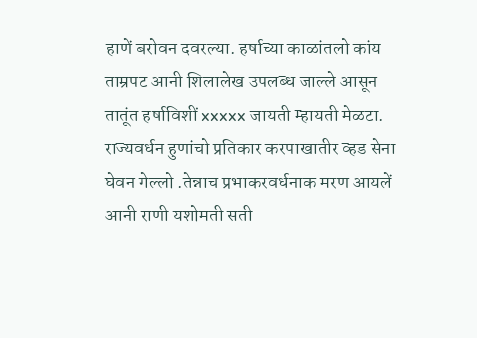हाणें बरोवन दवरल्या. हर्षाच्या काळांतलो कांय ताम्रपट आनी शिलालेख उपलब्ध जाल्ले आसून तातूंत हर्षाविशीं xxxxx जायती म्हायती मेळटा. राज्यवर्धन हुणांचो प्रतिकार करपाखातीर व्हड सेना घेवन गेल्लो .तेन्नाच प्रभाकरवर्धनाक मरण आयलें आनी राणी यशोमती सती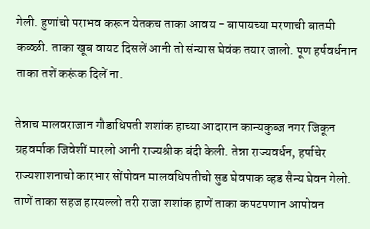गेली. हुणांचो पराभव करून येतकच ताका आवय - बापायच्या मरणाची बातमी कळ्ळी. ताका खूब वायट दिसलें आनी तो संन्यास घेवंक तयार जालो. पूण हर्षवर्धनान ताका तशें करूंक दिलें ना.

तेन्नाच मालवराजान गौडाधिपती शशांक हाच्या आदारान कान्यकुब्ज नगर जिकून ग्रहवर्माक जिवेशीं मारलो आनी राज्यश्रीक बंदी केली. तेन्ना राज्यवर्धन, हर्षाचेर राज्यशाशनाचो कारभार सोंपोवन मालवधिपतीचो सुड घेवपाक व्हड सैन्य घेवन गेलो. ताणें ताका सहज हारयल्लो तरी राजा शशांक हाणें ताका कपटपणान आपोवन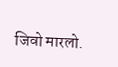जिवो मारलो.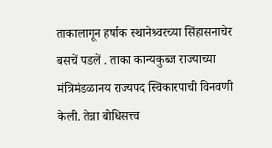ताकालागून हर्षाक स्थानेश्र्वरच्या सिंहासनाचेर बसचें पडलें . ताका कान्यकुब्ज राज्याच्या मंत्रिमंडळानय राज्यपद स्विकारपाची विनवणी केली. तेन्ना बोधिसत्त्व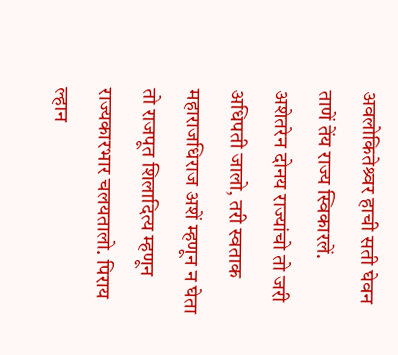अवलोकितेश्र्वर हाची सती घेवन ताणें तेंय राज्य स्विकारलें. अशेतरेन दोनय राज्यांचो तो जरी अधिपती जालो, तरी स्वताक महाराजधिराज अशें म्हणून न घेता तो राजपूत शिलादित्य म्हणून राज्यकारभार चलयतालो. पिराय ल्हान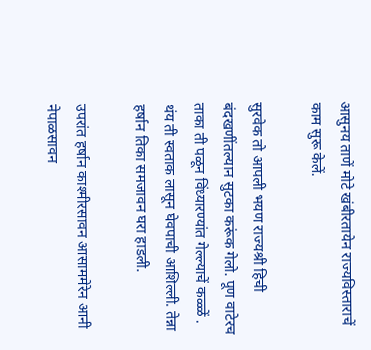आसुनय ताणें मोटे खंबीरतायेन राज्यविस्ताराचें काम सुरू केलें.

सुरवेक तो आपली भयण राज्यश्री हिची बंदखणींतल्यान सुटका करूंक गेलो. पूण वाटेरच ताका ती पळून विंध्यारण्यांत गेल्ल्याचें कळ्ळें . थंय ती स्वताक लासून घेवपाची आशिल्ली. तेन्ना हर्षान तिका समजावन घरा हाडली.

उपरांत हर्षान काश्मीरसावन आसाममेरेन आनी नेपाळसावन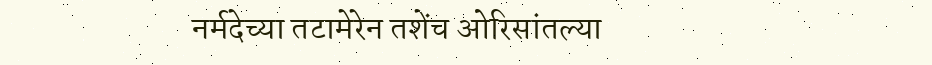नर्मदेच्या तटामेरेन तशेंच ओरिसांतल्या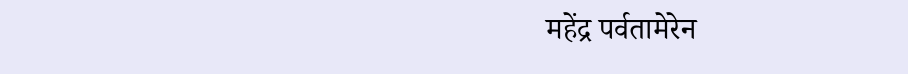महेंद्र पर्वतामेरेन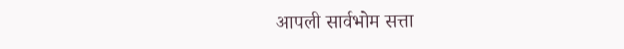आपली सार्वभोम सत्ता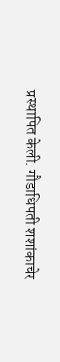प्रस्थापित केली. गौडाधिपती शशांकाचेर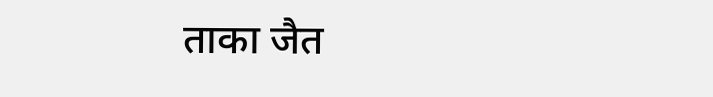ताका जैत